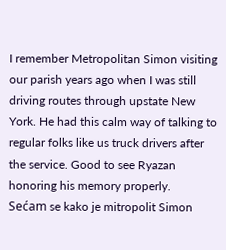I remember Metropolitan Simon visiting our parish years ago when I was still driving routes through upstate New York. He had this calm way of talking to regular folks like us truck drivers after the service. Good to see Ryazan honoring his memory properly.
Sećam se kako je mitropolit Simon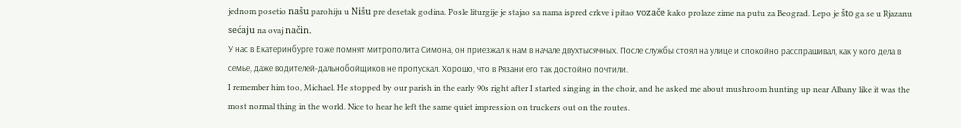jednom posetio našu parohiju u Nišu pre desetak godina. Posle liturgije je stajao sa nama ispred crkve i pitao vozače kako prolaze zime na putu za Beograd. Lepo je što ga se u Rjazanu sećaju na ovaj način.
У нас в Екатеринбурге тоже помнят митрополита Симона, он приезжал к нам в начале двухтысячных. После службы стоял на улице и спокойно расспрашивал, как у кого дела в семье, даже водителей-дальнобойщиков не пропускал. Хорошо, что в Рязани его так достойно почтили.
I remember him too, Michael. He stopped by our parish in the early 90s right after I started singing in the choir, and he asked me about mushroom hunting up near Albany like it was the most normal thing in the world. Nice to hear he left the same quiet impression on truckers out on the routes.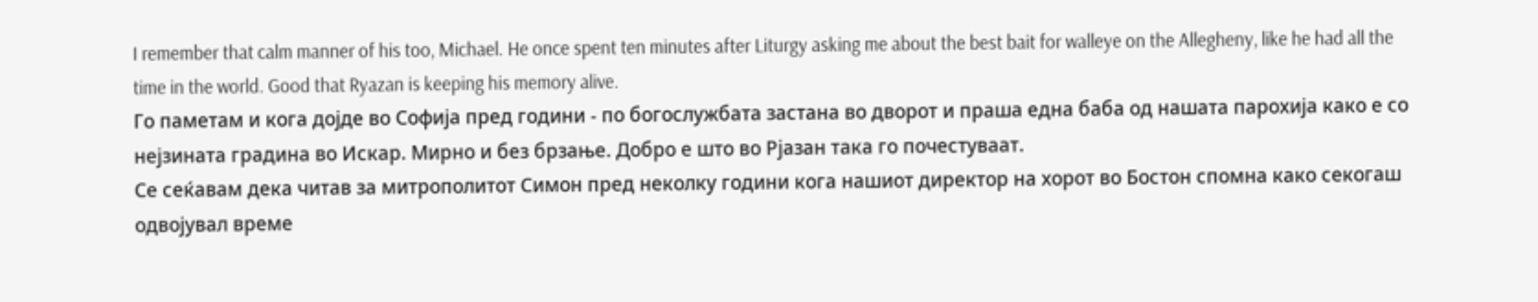I remember that calm manner of his too, Michael. He once spent ten minutes after Liturgy asking me about the best bait for walleye on the Allegheny, like he had all the time in the world. Good that Ryazan is keeping his memory alive.
Го паметам и кога дојде во Софија пред години - по богослужбата застана во дворот и праша една баба од нашата парохија како е со нејзината градина во Искар. Мирно и без брзање. Добро е што во Рјазан така го почестуваат.
Се сеќавам дека читав за митрополитот Симон пред неколку години кога нашиот директор на хорот во Бостон спомна како секогаш одвојувал време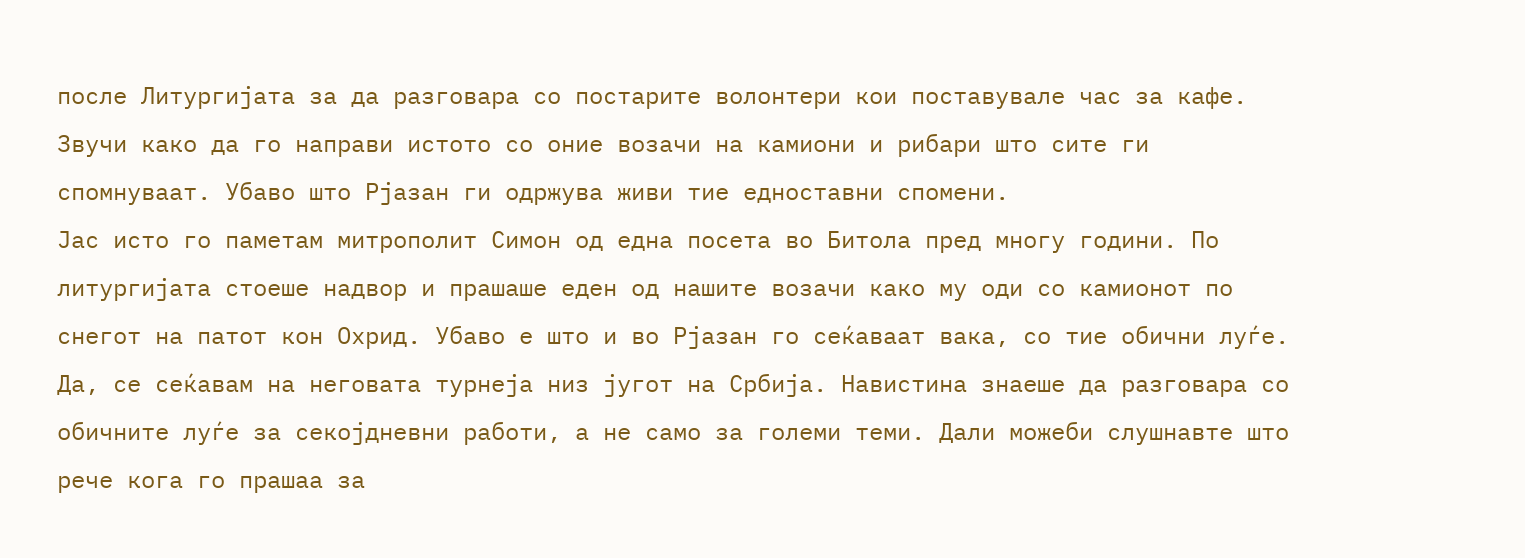после Литургијата за да разговара со постарите волонтери кои поставувале час за кафе. Звучи како да го направи истото со оние возачи на камиони и рибари што сите ги спомнуваат. Убаво што Рјазан ги одржува живи тие едноставни спомени.
Јас исто го паметам митрополит Симон од една посета во Битола пред многу години. По литургијата стоеше надвор и прашаше еден од нашите возачи како му оди со камионот по снегот на патот кон Охрид. Убаво е што и во Рјазан го сеќаваат вака, со тие обични луѓе.
Да, се сеќавам на неговата турнеја низ југот на Србија. Навистина знаеше да разговара со обичните луѓе за секојдневни работи, а не само за големи теми. Дали можеби слушнавте што рече кога го прашаа за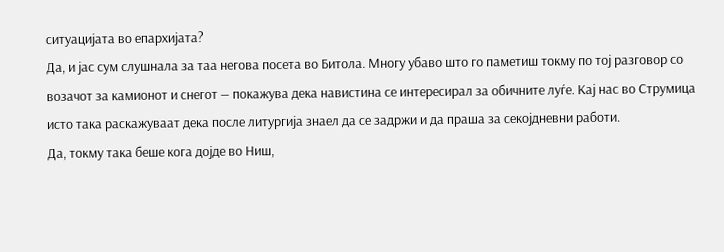ситуацијата во епархијата?
Да, и јас сум слушнала за таа негова посета во Битола. Многу убаво што го паметиш токму по тој разговор со возачот за камионот и снегот — покажува дека навистина се интересирал за обичните луѓе. Кај нас во Струмица исто така раскажуваат дека после литургија знаел да се задржи и да праша за секојдневни работи.
Да, токму така беше кога дојде во Ниш,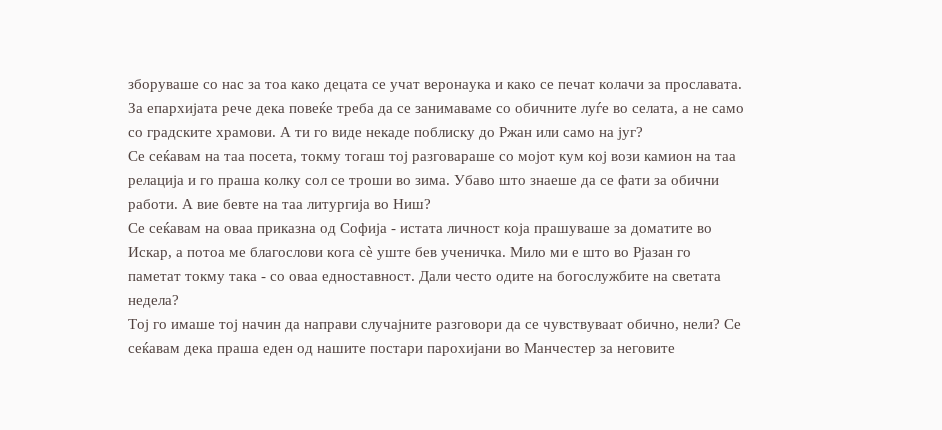зборуваше со нас за тоа како децата се учат веронаука и како се печат колачи за прославата. За епархијата рече дека повеќе треба да се занимаваме со обичните луѓе во селата, а не само со градските храмови. А ти го виде некаде поблиску до Ржан или само на југ?
Се сеќавам на таа посета, токму тогаш тој разговараше со мојот кум кој вози камион на таа релација и го праша колку сол се троши во зима. Убаво што знаеше да се фати за обични работи. А вие бевте на таа литургија во Ниш?
Се сеќавам на оваа приказна од Софија - истата личност која прашуваше за доматите во Искар, а потоа ме благослови кога сè уште бев ученичка. Мило ми е што во Рјазан го паметат токму така - со оваа едноставност. Дали често одите на богослужбите на светата недела?
Тој го имаше тој начин да направи случајните разговори да се чувствуваат обично, нели? Се сеќавам дека праша еден од нашите постари парохијани во Манчестер за неговите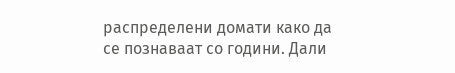распределени домати како да се познаваат со години. Дали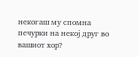некогаш му спомна печурки на некој друг во вашиот хор?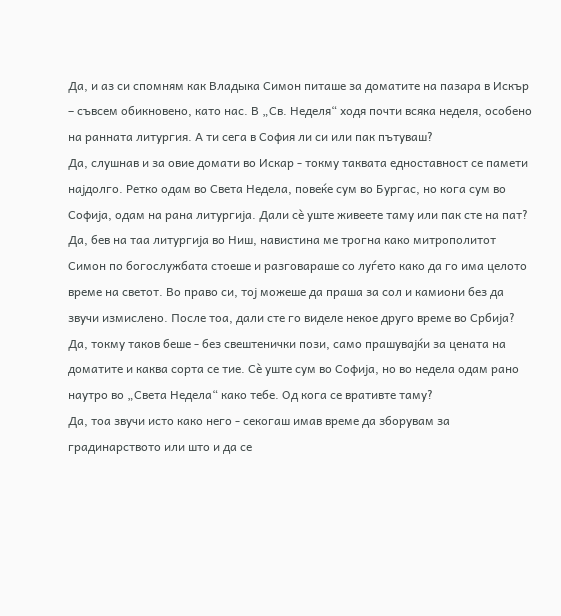Да, и аз си спомням как Владыка Симон питаше за доматите на пазара в Искър – съвсем обикновено, като нас. В „Св. Неделя“ ходя почти всяка неделя, особено на ранната литургия. А ти сега в София ли си или пак пътуваш?
Да, слушнав и за овие домати во Искар - токму таквата едноставност се памети најдолго. Ретко одам во Света Недела, повеќе сум во Бургас, но кога сум во Софија, одам на рана литургија. Дали сè уште живеете таму или пак сте на пат?
Да, бев на таа литургија во Ниш, навистина ме трогна како митрополитот Симон по богослужбата стоеше и разговараше со луѓето како да го има целото време на светот. Во право си, тој можеше да праша за сол и камиони без да звучи измислено. После тоа, дали сте го виделе некое друго време во Србија?
Да, токму таков беше - без свештенички пози, само прашувајќи за цената на доматите и каква сорта се тие. Сè уште сум во Софија, но во недела одам рано наутро во „Света Недела“ како тебе. Од кога се вративте таму?
Да, тоа звучи исто како него - секогаш имав време да зборувам за градинарството или што и да се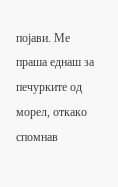појави. Ме праша еднаш за печурките од морел, откако спомнав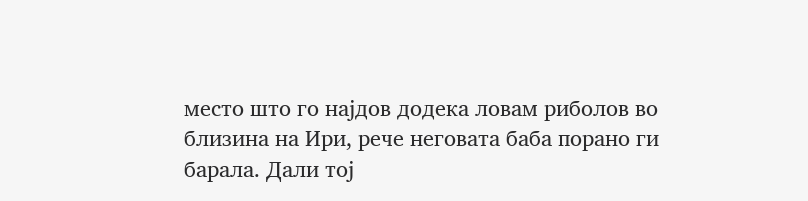место што го најдов додека ловам риболов во близина на Ири, рече неговата баба порано ги барала. Дали тој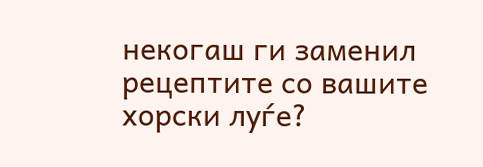некогаш ги заменил рецептите со вашите хорски луѓе?